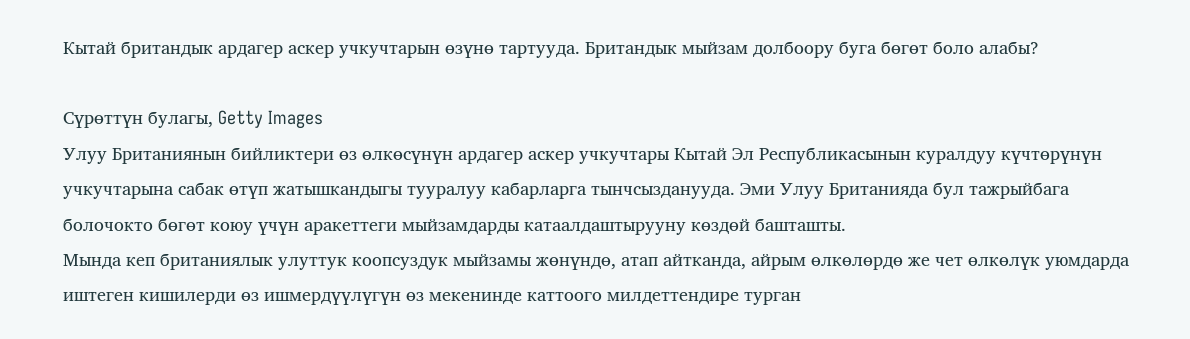Кытай британдык ардагер аскер учкучтарын өзүнө тартууда. Британдык мыйзам долбоору буга бөгөт боло алабы?

Сүрөттүн булагы, Getty Images
Улуу Британиянын бийликтери өз өлкөсүнүн ардагер аскер учкучтары Кытай Эл Республикасынын куралдуу күчтөрүнүн учкучтарына сабак өтүп жатышкандыгы тууралуу кабарларга тынчсызданууда. Эми Улуу Британияда бул тажрыйбага болочокто бөгөт коюу үчүн аракеттеги мыйзамдарды катаалдаштырууну көздөй башташты.
Мында кеп британиялык улуттук коопсуздук мыйзамы жөнүндө, атап айтканда, айрым өлкөлөрдө же чет өлкөлүк уюмдарда иштеген кишилерди өз ишмердүүлүгүн өз мекенинде каттоого милдеттендире турган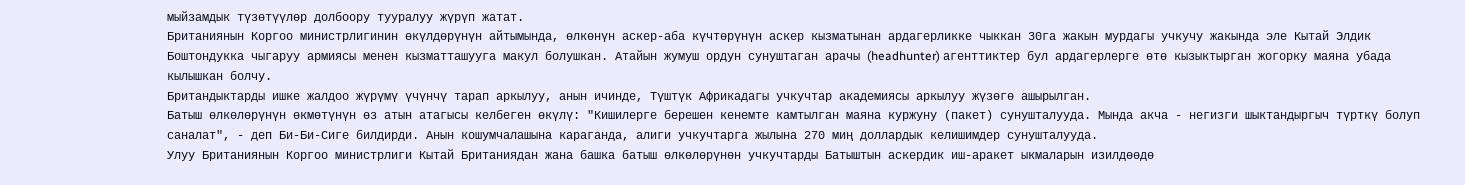мыйзамдык түзөтүүлөр долбоору тууралуу жүрүп жатат.
Британиянын Коргоо министрлигинин өкүлдөрүнүн айтымында, өлкөнүн аскер-аба күчтөрүнүн аскер кызматынан ардагерликке чыккан 30га жакын мурдагы учкучу жакында эле Кытай Элдик Боштондукка чыгаруу армиясы менен кызматташууга макул болушкан. Атайын жумуш ордун сунуштаган арачы (headhunter) агенттиктер бул ардагерлерге өтө кызыктырган жогорку маяна убада кылышкан болчу.
Британдыктарды ишке жалдоо жүрүмү үчүнчү тарап аркылуу, анын ичинде, Түштүк Африкадагы учкучтар академиясы аркылуу жүзөгө ашырылган.
Батыш өлкөлөрүнүн өкмөтүнүн өз атын атагысы келбеген өкүлү: "Кишилерге берешен кенемте камтылган маяна куржуну (пакет) сунушталууда. Мында акча - негизги шыктандыргыч түрткү болуп саналат", - деп Би-Би-Сиге билдирди. Анын кошумчалашына караганда, алиги учкучтарга жылына 270 миң доллардык келишимдер сунушталууда.
Улуу Британиянын Коргоо министрлиги Кытай Британиядан жана башка батыш өлкөлөрүнөн учкучтарды Батыштын аскердик иш-аракет ыкмаларын изилдөөдө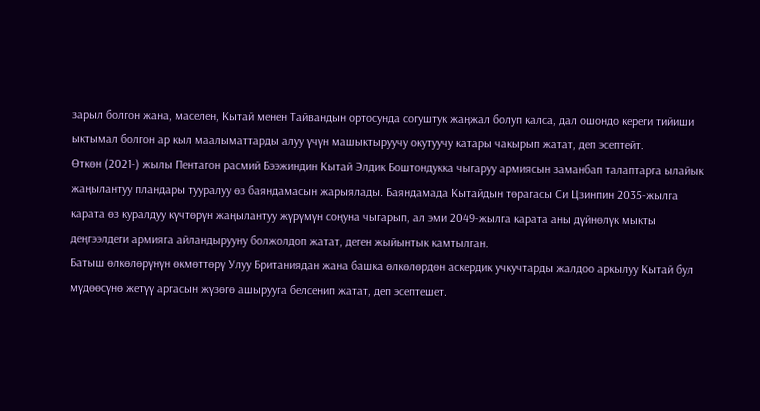зарыл болгон жана, маселен, Кытай менен Тайвандын ортосунда согуштук жаңжал болуп калса, дал ошондо кереги тийиши ыктымал болгон ар кыл маалыматтарды алуу үчүн машыктыруучу окутуучу катары чакырып жатат, деп эсептейт.
Өткөн (2021-) жылы Пентагон расмий Бээжиндин Кытай Элдик Боштондукка чыгаруу армиясын заманбап талаптарга ылайык жаңылантуу пландары тууралуу өз баяндамасын жарыялады. Баяндамада Кытайдын төрагасы Си Цзинпин 2035-жылга карата өз куралдуу күчтөрүн жаңылантуу жүрүмүн соңуна чыгарып, ал эми 2049-жылга карата аны дүйнөлүк мыкты деңгээлдеги армияга айландырууну болжолдоп жатат, деген жыйынтык камтылган.
Батыш өлкөлөрүнүн өкмөттөрү Улуу Британиядан жана башка өлкөлөрдөн аскердик учкучтарды жалдоо аркылуу Кытай бул мүдөөсүнө жетүү аргасын жүзөгө ашырууга белсенип жатат, деп эсептешет.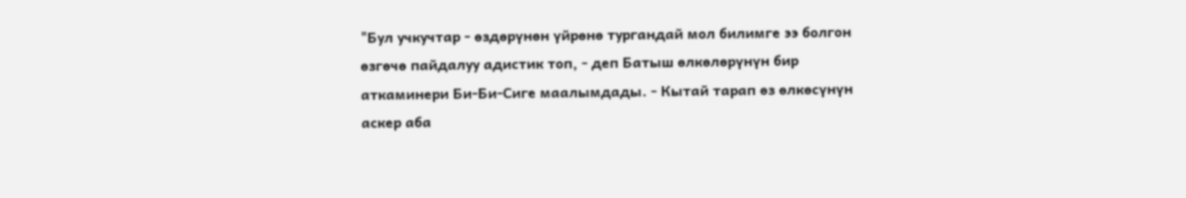"Бул учкучтар - өздөрүнөн үйрөнө тургандай мол билимге ээ болгон өзгөчө пайдалуу адистик топ, - деп Батыш өлкөлөрүнүн бир аткаминери Би-Би-Сиге маалымдады. - Кытай тарап өз өлкөсүнүн аскер аба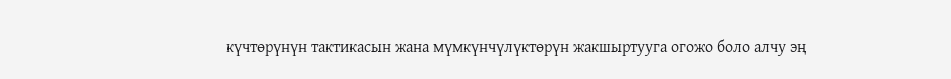күчтөрүнүн тактикасын жана мүмкүнчүлүктөрүн жакшыртууга огожо боло алчу эң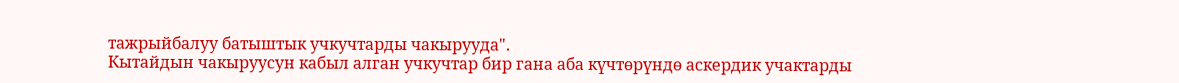тажрыйбалуу батыштык учкучтарды чакырууда".
Кытайдын чакыруусун кабыл алган учкучтар бир гана аба күчтөрүндө аскердик учактарды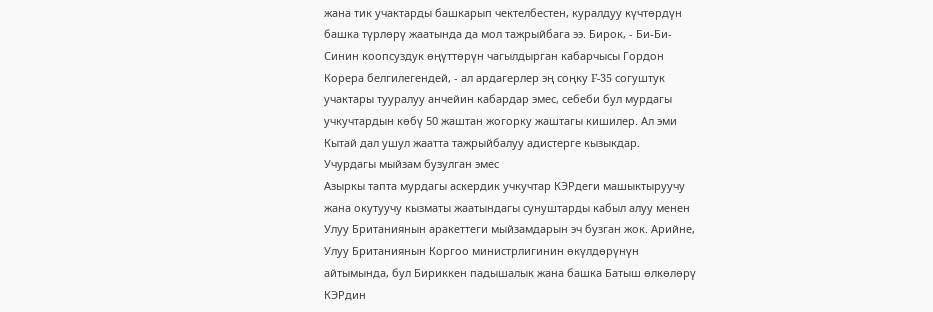жана тик учактарды башкарып чектелбестен, куралдуу күчтөрдүн башка түрлөрү жаатында да мол тажрыйбага ээ. Бирок, - Би-Би-Синин коопсуздук өңүттөрүн чагылдырган кабарчысы Гордон Корера белгилегендей, - ал ардагерлер эң соңку F-35 согуштук учактары тууралуу анчейин кабардар эмес, себеби бул мурдагы учкучтардын көбү 50 жаштан жогорку жаштагы кишилер. Ал эми Кытай дал ушул жаатта тажрыйбалуу адистерге кызыкдар.
Учурдагы мыйзам бузулган эмес
Азыркы тапта мурдагы аскердик учкучтар КЭРдеги машыктыруучу жана окутуучу кызматы жаатындагы сунуштарды кабыл алуу менен Улуу Британиянын аракеттеги мыйзамдарын эч бузган жок. Арийне, Улуу Британиянын Коргоо министрлигинин өкүлдөрүнүн айтымында, бул Бириккен падышалык жана башка Батыш өлкөлөрү КЭРдин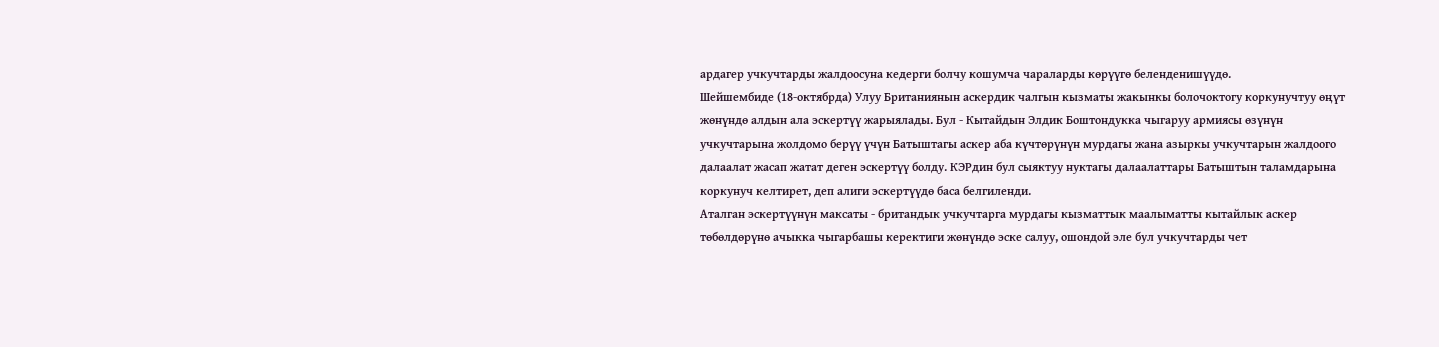ардагер учкучтарды жалдоосуна кедерги болчу кошумча чараларды көрүүгө беленденишүүдө.
Шейшембиде (18-октябрда) Улуу Британиянын аскердик чалгын кызматы жакынкы болочоктогу коркунучтуу өңүт жөнүндө алдын ала эскертүү жарыялады. Бул - Кытайдын Элдик Боштондукка чыгаруу армиясы өзүнүн учкучтарына жолдомо берүү үчүн Батыштагы аскер аба күчтөрүнүн мурдагы жана азыркы учкучтарын жалдоого далаалат жасап жатат деген эскертүү болду. КЭРдин бул сыяктуу нуктагы далаалаттары Батыштын таламдарына коркунуч келтирет, деп алиги эскертүүдө баса белгиленди.
Аталган эскертүүнүн максаты - британдык учкучтарга мурдагы кызматтык маалыматты кытайлык аскер төбөлдөрүнө ачыкка чыгарбашы керектиги жөнүндө эске салуу, ошондой эле бул учкучтарды чет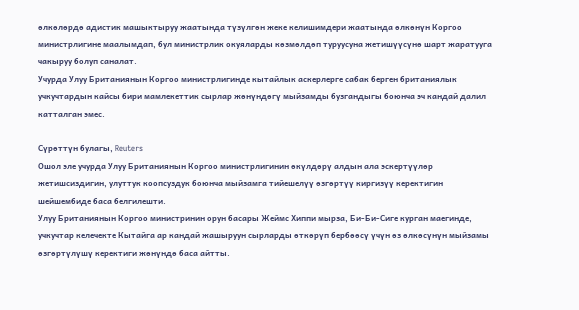өлкөлөрдө адистик машыктыруу жаатында түзүлгөн жеке келишимдери жаатында өлкөнүн Коргоо министрлигине маалымдап, бул министрлик окуяларды көзмөлдөп туруусуна жетишүүсүнө шарт жаратууга чакыруу болуп саналат.
Учурда Улуу Британиянын Коргоо министрлигинде кытайлык аскерлерге сабак берген британиялык учкучтардын кайсы бири мамлекеттик сырлар жөнүндөгү мыйзамды бузгандыгы боюнча эч кандай далил катталган эмес.

Сүрөттүн булагы, Reuters
Ошол эле учурда Улуу Британиянын Коргоо министрлигинин өкүлдөрү алдын ала эскертүүлөр жетишсиздигин, улуттук коопсуздук боюнча мыйзамга тийешелүү өзгөртүү киргизүү керектигин шейшембиде баса белгилешти.
Улуу Британиянын Коргоо министринин орун басары Жеймс Хиппи мырза, Би-Би-Сиге курган маегинде, учкучтар келечекте Кытайга ар кандай жашыруун сырларды өткөрүп бербөөсү үчүн өз өлкөсүнүн мыйзамы өзгөртүлүшү керектиги жөнүндө баса айтты.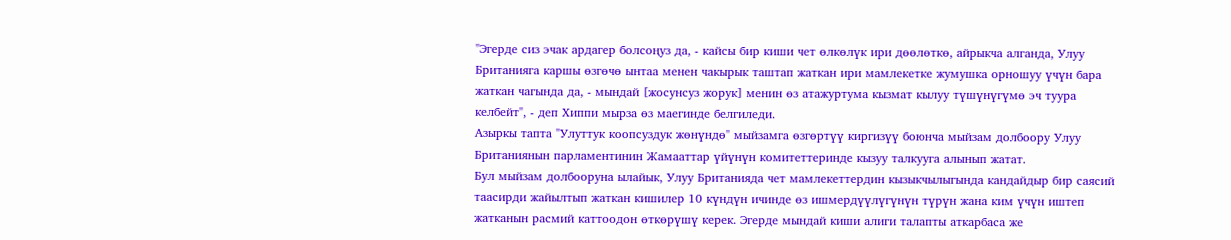"Эгерде сиз эчак ардагер болсоңуз да, - кайсы бир киши чет өлкөлүк ири дөөлөткө, айрыкча алганда, Улуу Британияга каршы өзгөчө ынтаа менен чакырык таштап жаткан ири мамлекетке жумушка орношуу үчүн бара жаткан чагында да, - мындай [жосунсуз жорук] менин өз атажуртума кызмат кылуу түшүнүгүмө эч туура келбейт", - деп Хиппи мырза өз маегинде белгиледи.
Азыркы тапта "Улуттук коопсуздук жөнүндө" мыйзамга өзгөртүү киргизүү боюнча мыйзам долбоору Улуу Британиянын парламентинин Жамааттар үйүнүн комитеттеринде кызуу талкууга алынып жатат.
Бул мыйзам долбооруна ылайык, Улуу Британияда чет мамлекеттердин кызыкчылыгында кандайдыр бир саясий таасирди жайылтып жаткан кишилер 10 күндүн ичинде өз ишмердүүлүгүнүн түрүн жана ким үчүн иштеп жатканын расмий каттоодон өткөрүшү керек. Эгерде мындай киши алиги талапты аткарбаса же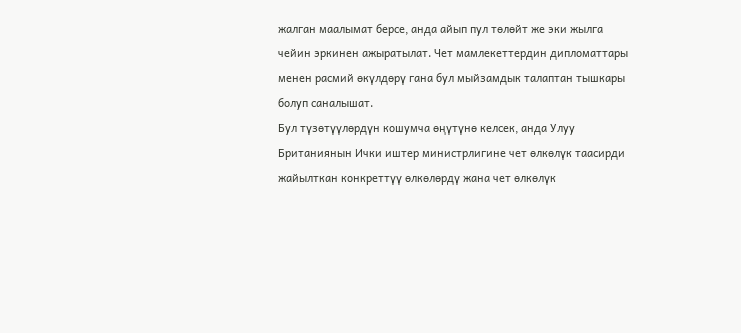жалган маалымат берсе, анда айып пул төлөйт же эки жылга чейин эркинен ажыратылат. Чет мамлекеттердин дипломаттары менен расмий өкүлдөрү гана бул мыйзамдык талаптан тышкары болуп саналышат.
Бул түзөтүүлөрдүн кошумча өңүтүнө келсек, анда Улуу Британиянын Ички иштер министрлигине чет өлкөлүк таасирди жайылткан конкреттүү өлкөлөрдү жана чет өлкөлүк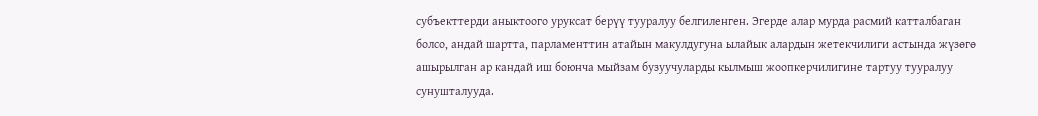субъекттерди аныктоого уруксат берүү тууралуу белгиленген. Эгерде алар мурда расмий катталбаган болсо, андай шартта, парламенттин атайын макулдугуна ылайык алардын жетекчилиги астында жүзөгө ашырылган ар кандай иш боюнча мыйзам бузуучуларды кылмыш жоопкерчилигине тартуу тууралуу сунушталууда.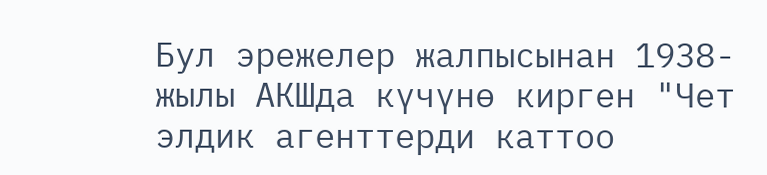Бул эрежелер жалпысынан 1938-жылы АКШда күчүнө кирген "Чет элдик агенттерди каттоо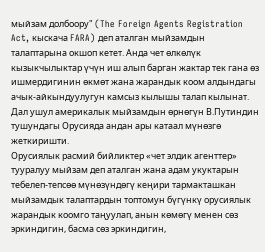мыйзам долбоору" (The Foreign Agents Registration Act, кыскача FARA) деп аталган мыйзамдын талаптарына окшоп кетет. Анда чет өлкөлүк кызыкчылыктар үчүн иш алып барган жактар тек гана өз ишмердигинин өкмөт жана жарандык коом алдындагы ачык-айкындуулугун камсыз кылышы талап кылынат.
Дал ушул америкалык мыйзамдын өрнөгүн В.Путиндин тушундагы Орусияда андан ары катаал мүнөзгө жеткиришти.
Орусиялык расмий бийликтер «чет элдик агенттер» тууралуу мыйзам деп аталган жана адам укуктарын тебелеп-тепсөө мүнөзүндөгү кеңири тармакташкан мыйзамдык талаптардын топтомун бүгүнкү орусиялык жарандык коомго таңуулап, анын көмөгү менен сөз эркиндигин, басма сөз эркиндигин,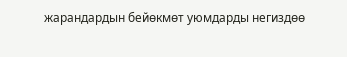жарандардын бейөкмөт уюмдарды негиздөө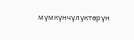мүмкүнчүлүктөрүн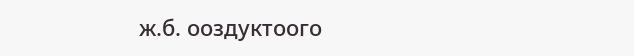ж.б. ооздуктоого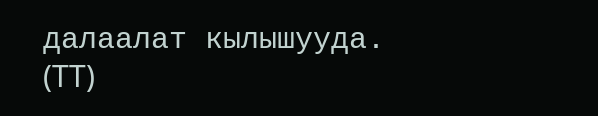далаалат кылышууда. (TT)